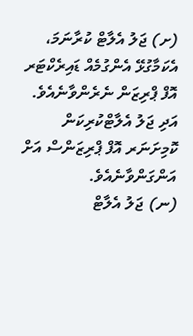(ށ) ޖަލު އެލާޓް ކުރާނަމަ، އެކަމާގުޅޭ އެންގުމެއް ޑައިރެކްޓަރ އޮފް ޕްރިޒަން ނެރެންވާނެއެވެ. އަދި ޖަލު އެލާޓްކުރިކަން ކޮމިށަނަރ އޮފް ޕްރިޒަންސް އަށް އަންގަންވާނެއެވެ.
(ނ) ޖަލު އެލާޓް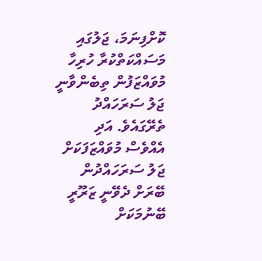ކޮށްފިނަމަ، ޖަލުގައި މަސައްކަތްކުރާ ހުރިހާ މުވައްޒަފުން ތިބެންވާނީ ޖަލު ސަރަހައްދު ތެރޭގައެވެ. އަދި އެއްވެސް މުވައްޒަފަކަށް ޖަލު ސަރަހައްދުން ބޭރަށް ދެވޭނީ ޒަރޫރީ ބޭނުމަކަށް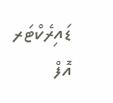ޑައިރެކްޓަރ އޮފް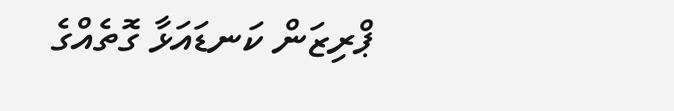ޕްރިޒަން ކަނޑައަޅާ ގޮތެއްގެ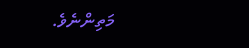މަތިންނެވެ.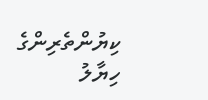ކިޔުންތެރިންގެ ހިޔާލު